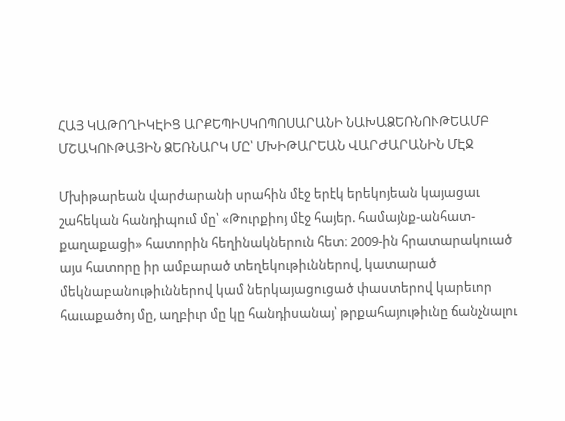ՀԱՅ ԿԱԹՈՂԻԿԷԻՑ ԱՐՔԵՊԻՍԿՈՊՈՍԱՐԱՆԻ ՆԱԽԱՁԵՌՆՈՒԹԵԱՄԲ ՄՇԱԿՈՒԹԱՅԻՆ ՁԵՌՆԱՐԿ ՄԸ՝ ՄԽԻԹԱՐԵԱՆ ՎԱՐԺԱՐԱՆԻՆ ՄԷՋ

Մխիթարեան վարժարանի սրահին մէջ երէկ երեկոյեան կայացաւ շահեկան հանդիպում մը՝ «Թուրքիոյ մէջ հայեր. համայնք-անհատ-քաղաքացի» հատորին հեղինակներուն հետ։ 2009-ին հրատարակուած այս հատորը իր ամբարած տեղեկութիւններով, կատարած մեկնաբանութիւններով կամ ներկայացուցած փաստերով կարեւոր հաւաքածոյ մը, աղբիւր մը կը հանդիսանայ՝ թրքահայութիւնը ճանչնալու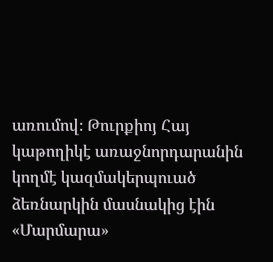առումով։ Թուրքիոյ Հայ կաթողիկէ առաջնորդարանին կողմէ կազմակերպուած ձեռնարկին մասնակից էին «Մարմարա»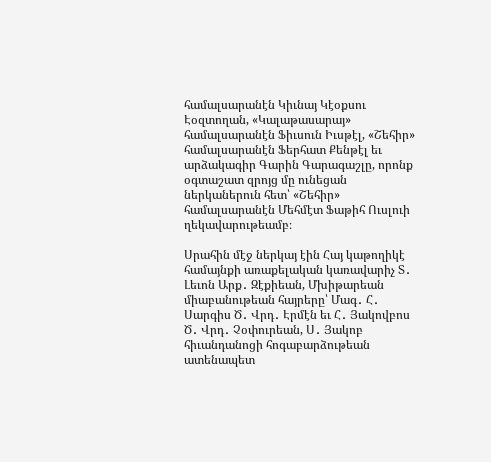համալսարանէն Կիւնայ Կէօքսու Էօզտողան, «Կալաթասարայ» համալսարանէն Ֆիւսուն Իւսթէլ, «Շեհիր» համալսարանէն Ֆերհատ Քենթէլ եւ արձակագիր Գարին Գարագաշլը, որոնք օգտաշատ զրոյց մը ունեցան ներկաներուն հետ՝ «Շեհիր» համալսարանէն Մեհմէտ Ֆաթիհ Ուսլուի ղեկավարութեամբ։

Սրահին մէջ ներկայ էին Հայ կաթողիկէ համայնքի առաքելական կառավարիչ Տ․ Լեւոն Արք․ Զէքիեան, Մխիթարեան միաբանութեան հայրերը՝ Մագ․ Հ․ Սարգիս Ծ․ Վրդ․ Էրմէն եւ Հ․ Յակովբոս Ծ․ Վրդ․ Չօփուրեան, Ս․ Յակոբ հիւանդանոցի հոգաբարձութեան ատենապետ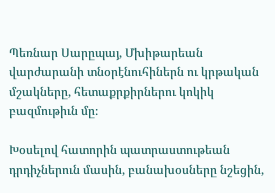Պեռնար Սարըպայ, Մխիթարեան վարժարանի տնօրէնուհիներն ու կրթական մշակները, հետաքրքիրներու կոկիկ բազմութիւն մը։

Խօսելով հատորին պատրաստութեան դրդիչներուն մասին, բանախօսները նշեցին,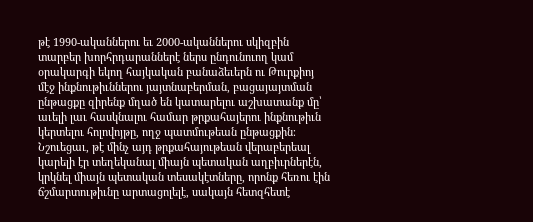թէ 1990-ականներու եւ 2000-ականներու սկիզբին տարբեր խորհրդարաններէ ներս ընդունուող կամ օրակարգի եկող հայկական բանաձեւերն ու Թուրքիոյ մէջ ինքնութիւններու յայտնաբերման, բացայայտման ընթացքը զիրենք մղած են կատարելու աշխատանք մը՝ աւելի լաւ հասկնալու համար թրքահայերու ինքնութիւն կերտելու հոլովոյթը, ողջ պատմութեան ընթացքին։ Նշուեցաւ, թէ մինչ այդ թրքահայութեան վերաբերեալ կարելի էր տեղեկանալ միայն պետական աղբիւրներէն, կրկնել միայն պետական տեսակէտները, որոնք հեռու էին ճշմարտութիւնը արտացոլելէ, սակայն հետզհետէ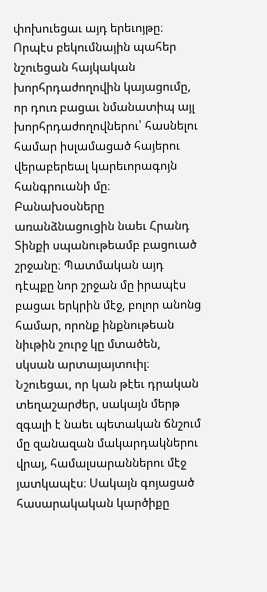փոխուեցաւ այդ երեւոյթը։ Որպէս բեկումնային պահեր նշուեցան հայկական խորհրդաժողովին կայացումը, որ դուռ բացաւ նմանատիպ այլ խորհրդաժողովներու՝ հասնելու համար իսլամացած հայերու վերաբերեալ կարեւորագոյն հանգրուանի մը։ Բանախօսները առանձնացուցին նաեւ Հրանդ Տինքի սպանութեամբ բացուած շրջանը։ Պատմական այդ դէպքը նոր շրջան մը իրապէս բացաւ երկրին մէջ, բոլոր անոնց համար, որոնք ինքնութեան նիւթին շուրջ կը մտածեն, սկսան արտայայտուիլ։ Նշուեցաւ, որ կան թէեւ դրական տեղաշարժեր, սակայն մերթ զգալի է նաեւ պետական ճնշում մը զանազան մակարդակներու վրայ, համալսարաններու մէջ յատկապէս։ Սակայն գոյացած հասարակական կարծիքը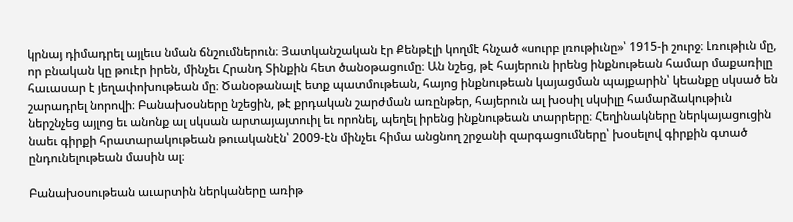կրնայ դիմադրել այլեւս նման ճնշումներուն։ Յատկանշական էր Քենթէլի կողմէ հնչած «սուրբ լռութիւնը»՝ 1915-ի շուրջ։ Լռութիւն մը, որ բնական կը թուէր իրեն, մինչեւ Հրանդ Տինքին հետ ծանօթացումը։ Ան նշեց, թէ հայերուն իրենց ինքնութեան համար մաքառիլը հաւասար է յեղափոխութեան մը։ Ծանօթանալէ ետք պատմութեան, հայոց ինքնութեան կայացման պայքարին՝ կեանքը սկսած են շարադրել նորովի։ Բանախօսները նշեցին, թէ քրդական շարժման առընթեր, հայերուն ալ խօսիլ սկսիլը համարձակութիւն ներշնչեց այլոց եւ անոնք ալ սկսան արտայայտուիլ եւ որոնել, պեղել իրենց ինքնութեան տարրերը։ Հեղինակները ներկայացուցին նաեւ գիրքի հրատարակութեան թուականէն՝ 2009-էն մինչեւ հիմա անցնող շրջանի զարգացումները՝ խօսելով գիրքին գտած ընդունելութեան մասին ալ։

Բանախօսութեան աւարտին ներկաները առիթ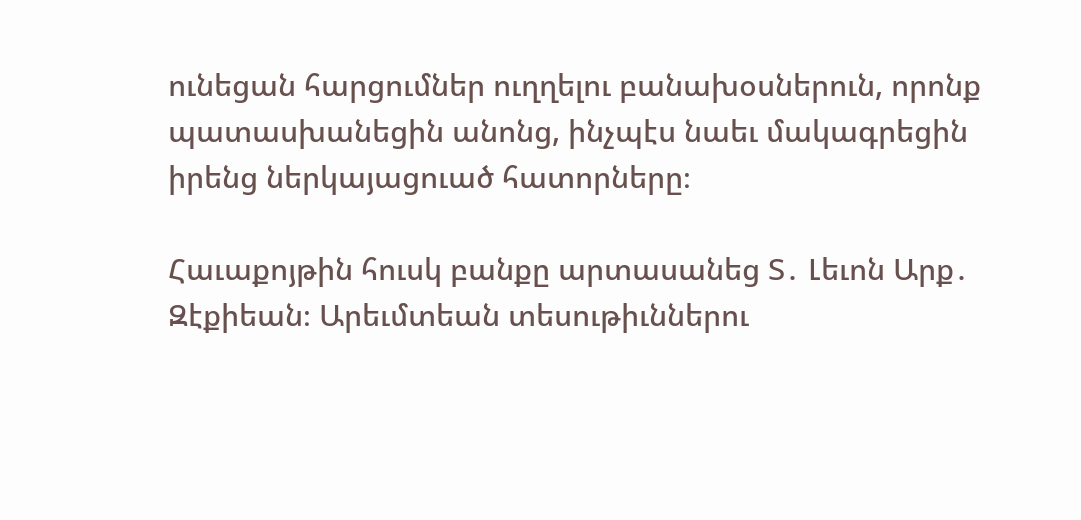ունեցան հարցումներ ուղղելու բանախօսներուն, որոնք պատասխանեցին անոնց, ինչպէս նաեւ մակագրեցին իրենց ներկայացուած հատորները։

Հաւաքոյթին հուսկ բանքը արտասանեց Տ․ Լեւոն Արք․ Զէքիեան։ Արեւմտեան տեսութիւններու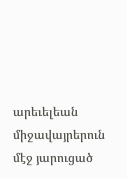արեւելեան միջավայրերուն մէջ յարուցած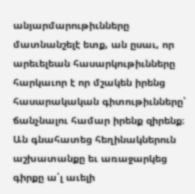անյարմարութիւնները մատնանշելէ ետք, ան ըսաւ, որ արեւելեան հասարկութիւնները հարկաւոր է որ մշակեն իրենց հասարակական գիտութիւնները՝ ճանչնալու համար իրենք զիրենք։ Ան գնահատեց հեղինակներուն աշխատանքը եւ առաջարկեց գիրքը ա՛լ աւելի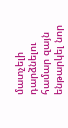մատչելի դարձնելու համար զայն ենթարկել նոր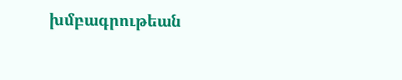խմբագրութեան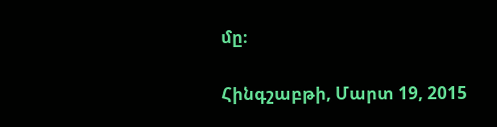մը։

Հինգշաբթի, Մարտ 19, 2015